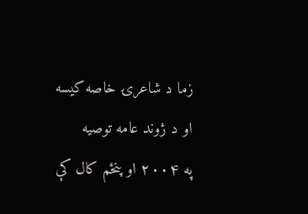زما د شاعرۍ خاصه کيسه او د ژوند عامه توصیه
په ۲۰۰۴ او پنځم کال کې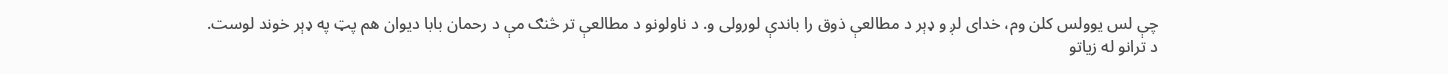چې لس یوولس کلن وم، خدای لږ و ډېر د مطالعې ذوق را باندې لورولی و. د ناولونو د مطالعې تر څنګ مې د رحمان بابا ديوان هم پټ په ډېر خوند لوست.
د ترانو له زیاتو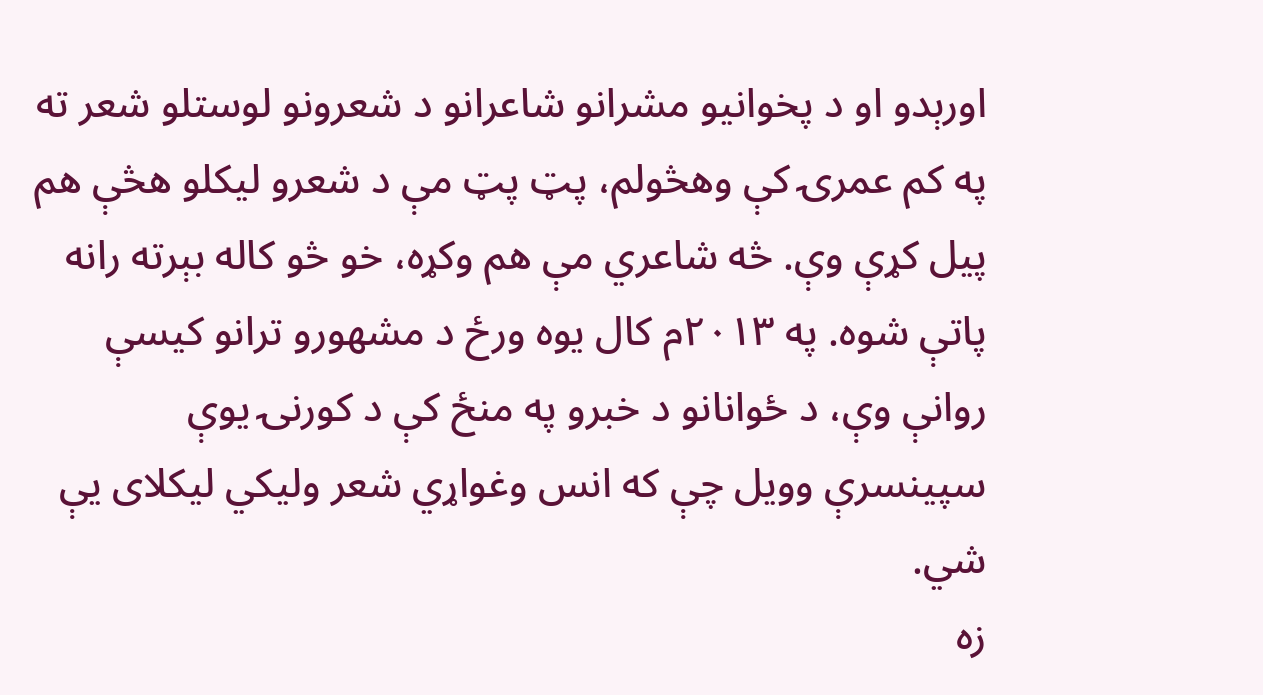اورېدو او د پخوانیو مشرانو شاعرانو د شعرونو لوستلو شعر ته په کم عمرۍ کې وهڅولم، پټ پټ مې د شعرو لیکلو هڅې هم پیل کړې وې. څه شاعري مې هم وکړه، خو څو کاله بېرته رانه پاتې شوه. په ۲۰١۳م کال یوه ورځ د مشهورو ترانو کیسې روانې وې، د ځوانانو د خبرو په منځ کې د کورنۍ یوې سپینسرې وویل چې که انس وغواړي شعر ولیکي لیکلای یې شي.
زه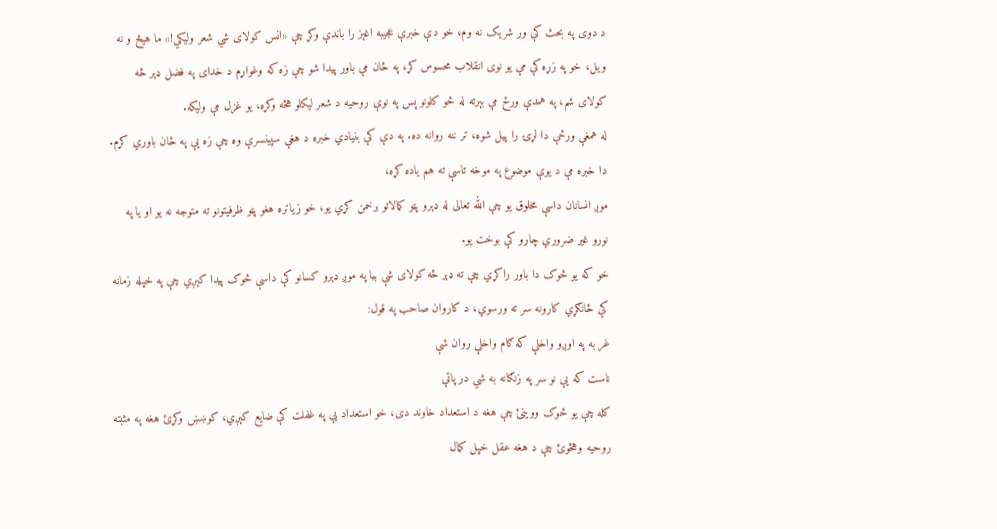د دوی په بحث کې ور شریک نه وم، خو دې خبرې عجیبه اغېز را باندې وکړ چې «انس کولای شي شعر ولیکي!» ما هیڅ و نه ویل، خو په زړه کې مې یو نوی انقلاب محسوس کړ، په ځان مې باور پیدا شو چې زه که وغواړم د خدای په فضل ډېر څه کولای شم، په همدې ورځ مې بېرته له څو کلونو پس په نوې روحیه د شعر لیکلو هڅه وکړه، یو غزل مې ولیکه.
له همغې ورځې دا لړۍ را پیل شوه، تر ننه روانه ده. په دې کې بنیادي خبره د هغې سپینسرې وه چې زه یې په ځان باوري کړم.
دا خبره مې د یوې موضوع په موخه تاسې ته هم یاده کړه،
موږ انسانان داسې مخلوق یو چې الله تعالی له ډېرو پټو کمالاتو برخمن کړي يو، خو زیاتره هغو پټو ظرفیتونو ته متوجه نه یو او یا په نورو غیر ضروري چارو کې بوخت یو.
خو که یو څوک دا باور راکړي چې ته ډېر څه کولای شې بیا په موږ ډېرو کسانو کې داسې څوک پیدا كېږي چې په خپله زمانه کې ځانګړي کارونه سر ته ورسوي، د کاروان صاحب په قول:
غر به په اوږو واخلې که ګام واخلې روان شې
ناست که یې نو سر په زنګانه به شي در پاتې
کله چې یو څوک ووینئ چې هغه د استعداد خاوند دی، خو استعداد یې په غفلت کې ضایع کېږي، کوښښ وکړئ هغه په مثبته روحیه وهڅوئ چې د هغه عقل خپل کمال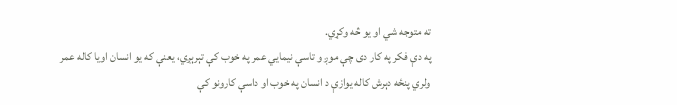ته متوجه شي او یو څه وکړي.
په دې فکر په کار دی چې موږ و تاسې نیمایي عمر په خوب کې تېرېږي، یعنې که یو انسان اویا کاله عمر ولري پنځه دېرش کاله یوازې د انسان په خوب او داسې کارونو کې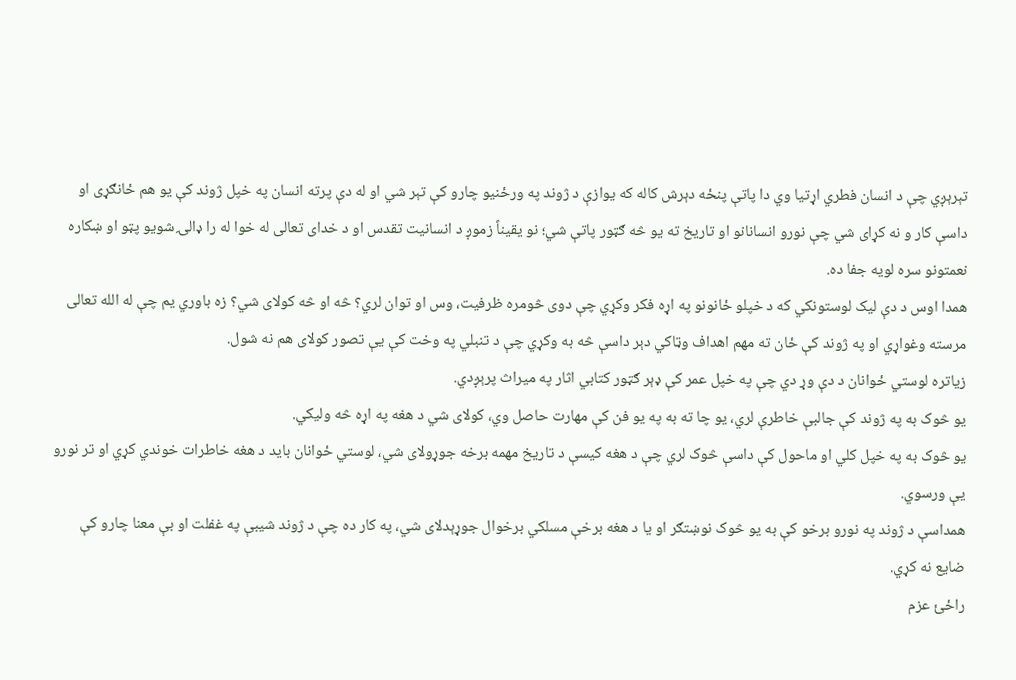تېرېږي چې د انسان فطري اړتیا وي دا پاتې پنځه دېرش کاله که یوازې د ژوند په ورځنیو چارو کې تېر شي او له دې پرته انسان په خپل ژوند کې یو هم ځانګړی او داسې کار و نه کړای شي چې نورو انسانانو او تاریخ ته یو څه ګټور پاتې شي؛ نو یقیناً زموږ د انسانیت تقدس او د خدای تعالی له خوا له را ډالۍ شویو پټو او ښکاره نعمتونو سره لویه جفا ده.
همدا اوس د دې لیک لوستونکي که د خپلو ځانونو په اړه فکر وکړي چې دوی څومره ظرفیت، وس او توان لري؟ څه او څه کولای شي؟ زه باوري یم چې له الله تعالی مرسته وغواړي او په ژوند کې ځان ته مهم اهداف وټاکي دېر داسې څه به وکړي چې د تنبلي په وخت کې یې تصور کولای هم نه شول.
زیاتره لوستي ځوانان د دې وړ دي چې په خپل عمر کې ډېر ګټور کتابي اثار په میراث پرېږدي.
یو څوک به په ژوند کې جالبې خاطرې لري، یو چا ته به په یو فن کې مهارت حاصل وي، کولای شي د هغه په اړه څه ولیکي.
یو څوک به په خپل کلي او ماحول کې داسې څوک لري چې د هغه کیسې د تاریخ مهمه برخه جوړولای شي، لوستي ځوانان باید د هغه خاطرات خوندي کړي او تر نورو یې ورسوي.
همداسې د ژوند په نورو برخو کې به یو څوک نوښتګر او یا د هغه برخې مسلکي برخوال جوړېدلای شي، په کار ده چې د ژوند شیبې په غفلت او بې معنا چارو کې ضایع نه کړي.
راځئ عزم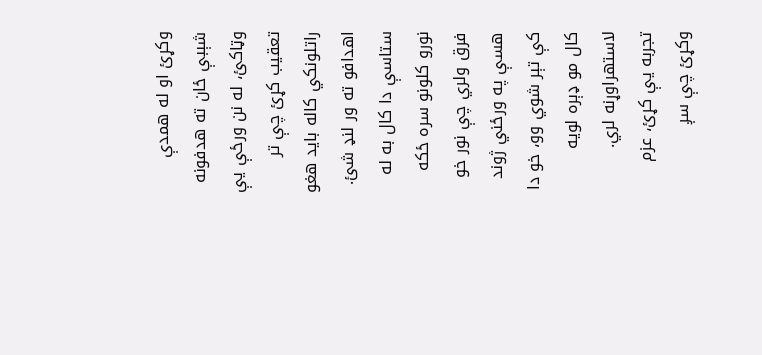وکړئ او له همدې شېبې ځان ته هدفونه وټاکئ، له نن ورځې یې تعقیب کړئ چې تر راتلونکي کاله باید هغو اهدافو ته ور لنډ شئ. ستاسې دا کال به له نورو کلونو سره ځکه فرق ولري چې نور خو هسې په ورځني ژوند کې تېر شوي وو، خو دا کال مو ډېره لویه لاستهراوړنه لري.
تجربه یې کړئ، عزم وکړئ چې سږ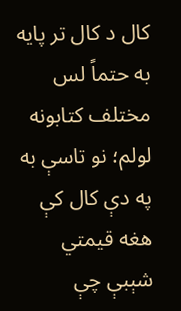کال د کال تر پایه به حتماً لس مختلف کتابونه لولم؛ نو تاسې به په دې کال کې هغه قیمتي شېبې چې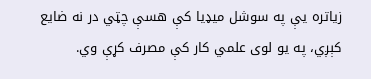زياتره يې په سوشل میډیا کې هسې چټي در نه ضایع کېږي، په یو لوی علمي کار کې مصرف کړې وي.